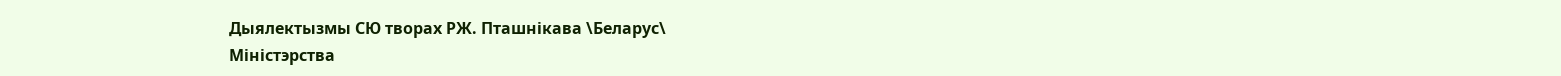Дыялектызмы СЮ творах РЖ. Пташнiкава \Беларус\
Мiнiстэрства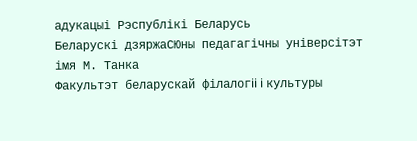адукацыi Рэспублiкi Беларусь
Беларускi дзяржаСЮны педагагiчны унiверсiтэт iмя М. Танка
Факультэт беларускай фiлалогii i культуры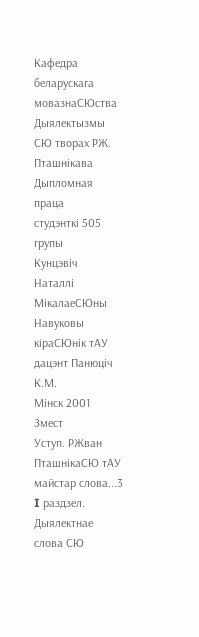Кафедра беларускага мовазнаСЮства
Дыялектызмы СЮ творах РЖ. Пташнiкава
Дыпломная праца
студэнткi 505 групы
Кунцэвiч
Наталлi МiкалаеСЮны
Навуковы кiраСЮнiк тАУ дацэнт Панюцiч К.М.
Мiнск 2001
Змест
Уступ. РЖван ПташнiкаСЮ тАУ майстар слова...3
I раздзел. Дыялектнае слова СЮ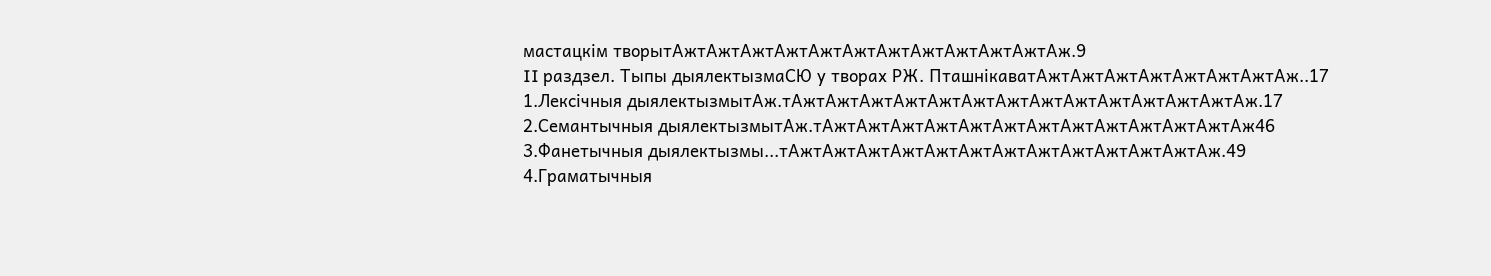мастацкiм творытАжтАжтАжтАжтАжтАжтАжтАжтАжтАжтАжтАж.9
II раздзел. Тыпы дыялектызмаСЮ у творах РЖ. ПташнiкаватАжтАжтАжтАжтАжтАжтАжтАж..17
1.Лексiчныя дыялектызмытАж.тАжтАжтАжтАжтАжтАжтАжтАжтАжтАжтАжтАжтАжтАж.17
2.Семантычныя дыялектызмытАж.тАжтАжтАжтАжтАжтАжтАжтАжтАжтАжтАжтАжтАж46
3.Фанетычныя дыялектызмы...тАжтАжтАжтАжтАжтАжтАжтАжтАжтАжтАжтАжтАж.49
4.Граматычныя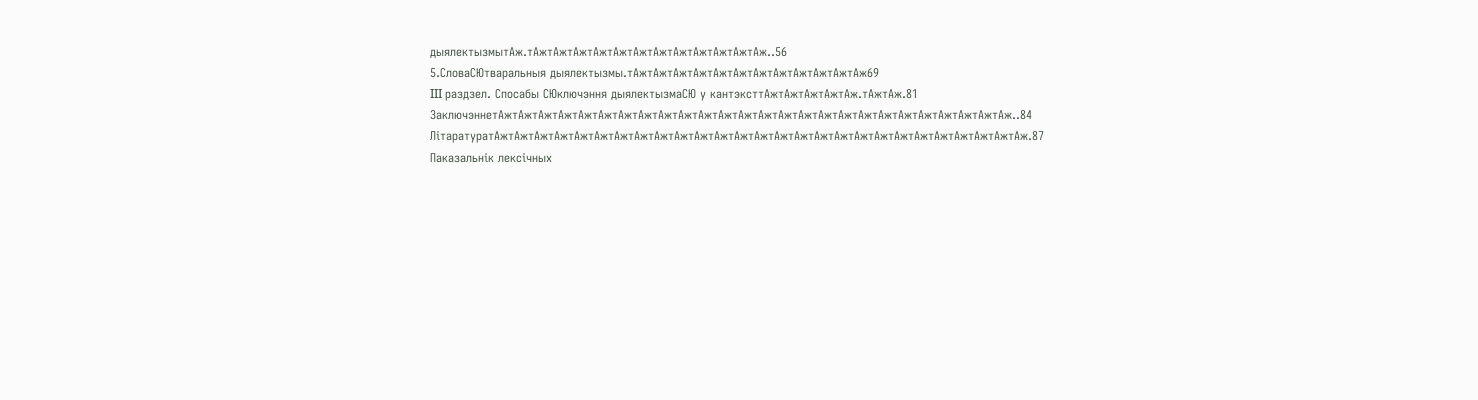дыялектызмытАж.тАжтАжтАжтАжтАжтАжтАжтАжтАжтАжтАжтАж..56
5.СловаСЮтваральныя дыялектызмы.тАжтАжтАжтАжтАжтАжтАжтАжтАжтАжтАжтАж69
III раздзел. Спосабы СЮключэння дыялектызмаСЮ у кантэксттАжтАжтАжтАжтАж.тАжтАж.81
ЗаключэннетАжтАжтАжтАжтАжтАжтАжтАжтАжтАжтАжтАжтАжтАжтАжтАжтАжтАжтАжтАжтАжтАжтАжтАжтАжтАж..84
ЛiтаратуратАжтАжтАжтАжтАжтАжтАжтАжтАжтАжтАжтАжтАжтАжтАжтАжтАжтАжтАжтАжтАжтАжтАжтАжтАжтАжтАж.87
Паказальнiк лексiчных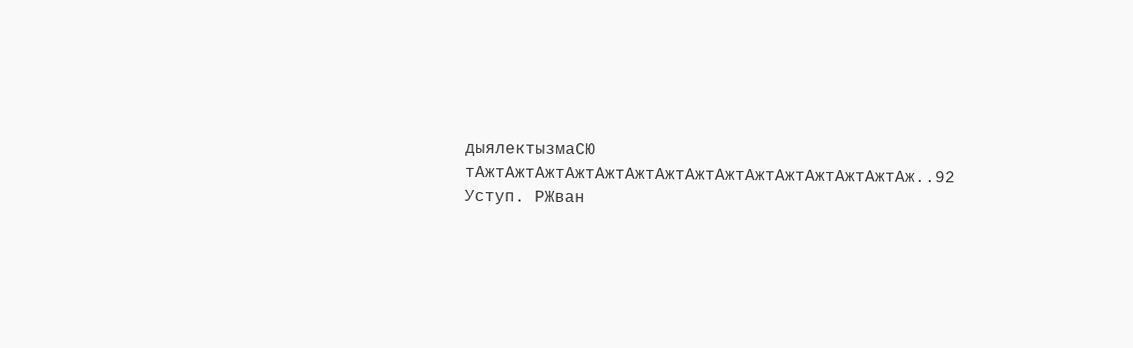дыялектызмаСЮ тАжтАжтАжтАжтАжтАжтАжтАжтАжтАжтАжтАжтАжтАжтАж..92
Уступ. РЖван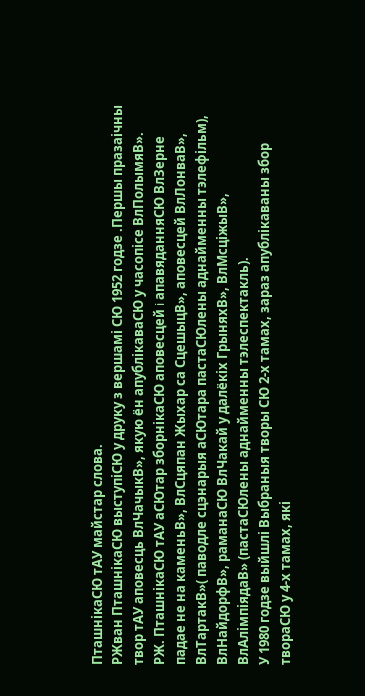ПташнiкаСЮ тАУ майстар слова.
РЖван ПташнiкаСЮ выступiСЮ у друку з вершамi СЮ 1952 годзе .Першы празаiчны твор тАУ аповесць ВлЧачыкВ», якую ён апублiкаваСЮ у часопiсе ВлПолымяВ». РЖ. ПташнiкаСЮ тАУ аСЮтар зборнiкаСЮ аповесцей i апавяданняСЮ ВлЗерне падае не на каменьВ», ВлСцяпан Жыхар са СцешыцВ», аповесцей ВлЛонваВ», ВлТартакВ»( паводле сцэнарыя аСЮтара пастаСЮлены аднайменны тэлефiльм), ВлНайдорфВ», раманаСЮ ВлЧакай у далёкiх ГрыняхВ», ВлМсцiжыВ», ВлАлiмпiядаВ» (пастаСЮлены аднайменны тэлеспектакль).
У 1980 годзе выйшлi Выбраныя творы СЮ 2-х тамах, зараз апублiкаваны збор твораСЮ у 4-х тамах, якi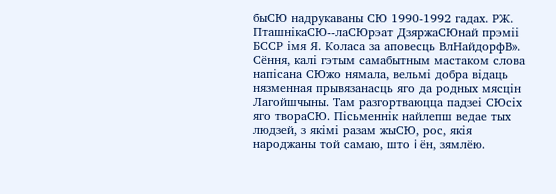быСЮ надрукаваны СЮ 1990-1992 гадах. РЖ. ПташнiкаСЮ--лаСЮрэат ДзяржаСЮнай прэмii БССР iмя Я. Коласа за аповесць ВлНайдорфВ».
Сёння, калi гэтым самабытным мастаком слова напiсана СЮжо нямала, вельмi добра вiдаць нязменная прывязанасць яго да родных мясцiн Лагойшчыны. Там разгортваюцца падзеi СЮсiх яго твораСЮ. Пiсьменнiк найлепш ведае тых людзей, з якiмi разам жыСЮ, рос, якiя народжаны той самаю, што i ён, зямлёю.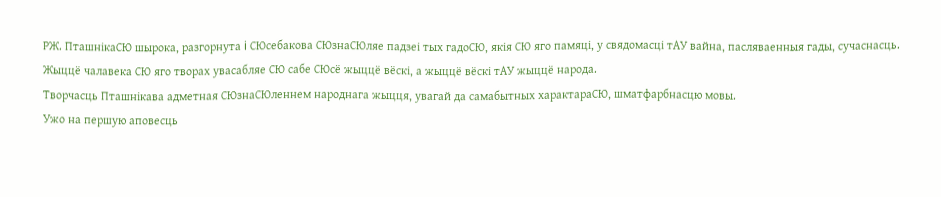РЖ. ПташнiкаСЮ шырока, разгорнута i СЮсебакова СЮзнаСЮляе падзеi тых гадоСЮ, якiя СЮ яго памяцi, у свядомасцi тАУ вайна, пасляваенныя гады, сучаснасць. Жыццё чалавека СЮ яго творах увасабляе СЮ сабе СЮсё жыццё вёскi, а жыццё вёскi тАУ жыццё народа.
Творчасць Пташнiкава адметная СЮзнаСЮленнем народнага жыцця, увагай да самабытных характараСЮ, шматфарбнасцю мовы.
Ужо на першую аповесць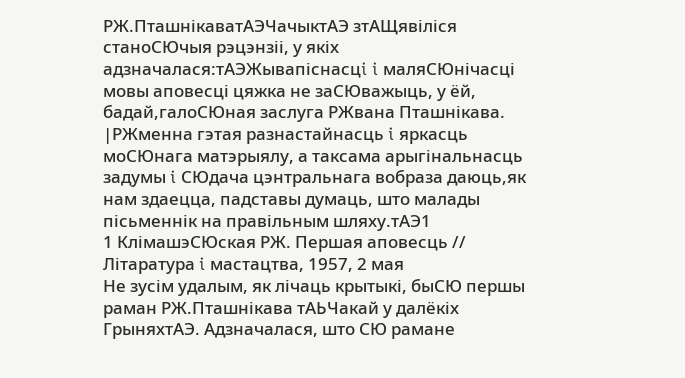РЖ.ПташнiкаватАЭЧачыктАЭ зтАЩявiлiся станоСЮчыя рэцэнзii, у якiх адзначалася:тАЭЖывапiснасцi i маляСЮнiчасцi мовы аповесцi цяжка не заСЮважыць, у ёй, бадай,галоСЮная заслуга РЖвана Пташнiкава. |РЖменна гэтая разнастайнасць i яркасць моСЮнага матэрыялу, а таксама арыгiнальнасць задумы i СЮдача цэнтральнага вобраза даюць,як нам здаецца, падставы думаць, што малады пiсьменнiк на правiльным шляху.тАЭ1
1 КлiмашэСЮская РЖ. Першая аповесць // Лiтаратура i мастацтва, 1957, 2 мая
Не зусiм удалым, як лiчаць крытыкi, быСЮ першы раман РЖ.Пташнiкава тАЬЧакай у далёкiх ГрыняхтАЭ. Адзначалася, што СЮ рамане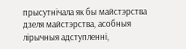прысутнiчала як бы майстэрства дзеля майстэрства, асобныя лiрычныя адступленнi,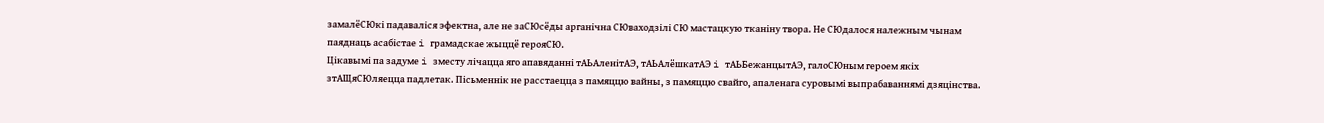замалёСЮкi падавалiся эфектна, але не заСЮсёды арганiчна СЮваходзiлi СЮ мастацкую тканiну твора. Не СЮдалося належным чынам паяднаць асабiстае i грамадскае жыццё герояСЮ.
Цiкавымi па задуме i зместу лiчацца яго апавяданнi тАЬАленiтАЭ, тАЬАлёшкатАЭ i тАЬБежанцытАЭ, галоСЮным героем якiх зтАЩяСЮляецца падлетак. Пiсьменнiк не расстаецца з памяццю вайны, з памяццю свайго, апаленага суровымi выпрабаваннямi дзяцiнства.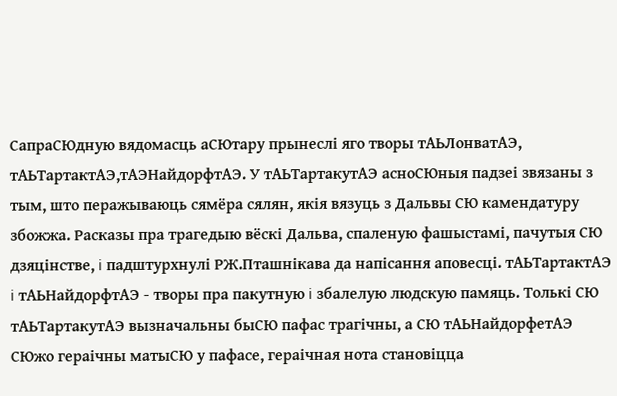СапраСЮдную вядомасць аСЮтару прынеслi яго творы тАЬЛонватАЭ, тАЬТартактАЭ,тАЭНайдорфтАЭ. У тАЬТартакутАЭ асноСЮныя падзеi звязаны з тым, што перажываюць сямёра сялян, якiя вязуць з Дальвы СЮ камендатуру збожжа. Расказы пра трагедыю вёскi Дальва, спаленую фашыстамi, пачутыя СЮ дзяцiнстве, i падштурхнулi РЖ.Пташнiкава да напiсання аповесцi. тАЬТартактАЭ i тАЬНайдорфтАЭ - творы пра пакутную i збалелую людскую памяць. Толькi СЮ тАЬТартакутАЭ вызначальны быСЮ пафас трагiчны, а СЮ тАЬНайдорфетАЭ СЮжо гераiчны матыСЮ у пафасе, гераiчная нота становiцца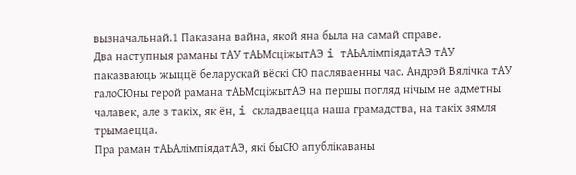вызначальнай.1 Паказана вайна, якой яна была на самай справе.
Два наступныя раманы тАУ тАЬМсцiжытАЭ i тАЬАлiмпiядатАЭ тАУ паказваюць жыццё беларускай вёскi СЮ пасляваенны час. Андрэй Вялiчка тАУ галоСЮны герой рамана тАЬМсцiжытАЭ на першы погляд нiчым не адметны чалавек, але з такiх, як ён, i складваецца наша грамадства, на такiх зямля трымаецца.
Пра раман тАЬАлiмпiядатАЭ, якi быСЮ апублiкаваны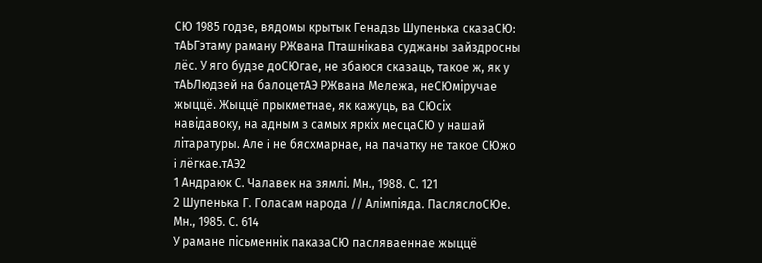СЮ 1985 годзе, вядомы крытык Генадзь Шупенька сказаСЮ: тАЬГэтаму раману РЖвана Пташнiкава суджаны зайздросны лёс. У яго будзе доСЮгае, не збаюся сказаць, такое ж, як у тАЬЛюдзей на балоцетАЭ РЖвана Мележа, неСЮмiручае жыццё. Жыццё прыкметнае, як кажуць, ва СЮсiх навiдавоку, на адным з самых яркiх месцаСЮ у нашай лiтаратуры. Але i не бясхмарнае, на пачатку не такое СЮжо i лёгкае.тАЭ2
1 Андраюк С. Чалавек на зямлi. Мн., 1988. С. 121
2 Шупенька Г. Голасам народа // Алiмпiяда. ПасляслоСЮе. Мн., 1985. С. 614
У рамане пiсьменнiк паказаСЮ пасляваеннае жыццё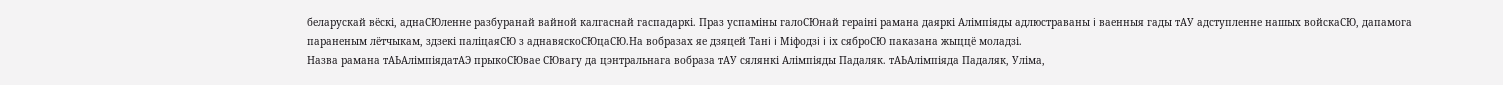беларускай вёскi, аднаСЮленне разбуранай вайной калгаснай гаспадаркi. Праз успамiны галоСЮнай гераiнi рамана даяркi Алiмпiяды адлюстраваны i ваенныя гады тАУ адступленне нашых войскаСЮ, дапамога параненым лётчыкам, здзекi палiцаяСЮ з аднавяскоСЮцаСЮ.На вобразах яе дзяцей Танi i Мiфодзi i iх сяброСЮ паказана жыццё моладзi.
Назва рамана тАЬАлiмпiядатАЭ прыкоСЮвае СЮвагу да цэнтральнага вобраза тАУ сялянкi Алiмпiяды Падаляк. тАЬАлiмпiяда Падаляк, Улiма,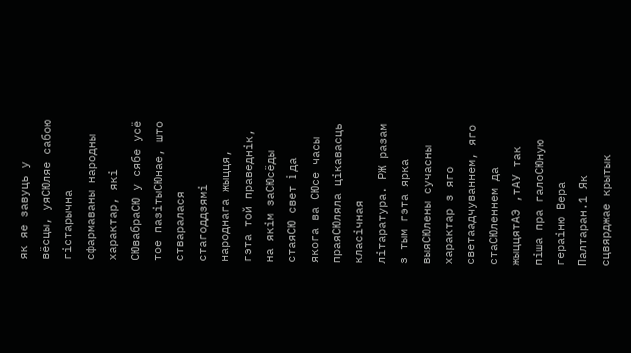як яе завуць у вёсцы, уяСЮляе сабою гiстарычна сфармаваны народны характар, якi СЮвабраСЮ у сябе усё тое пазiтыСЮнае, што стваралася стагоддзямi народнага жыцця, гэта той праведнiк, на якiм заСЮсёды стаяСЮ свет i да якога ва СЮсе часы праяСЮляла цiкавасць класiчная лiтаратура. РЖ разам з тым гэта ярка выяСЮлены сучасны характар з яго светаадчуваннем, яго стаСЮленнем да жыццятАЭ ,тАУ так пiша пра галоСЮную гераiню Вера Палтаран.1 Як сцвярджае крытык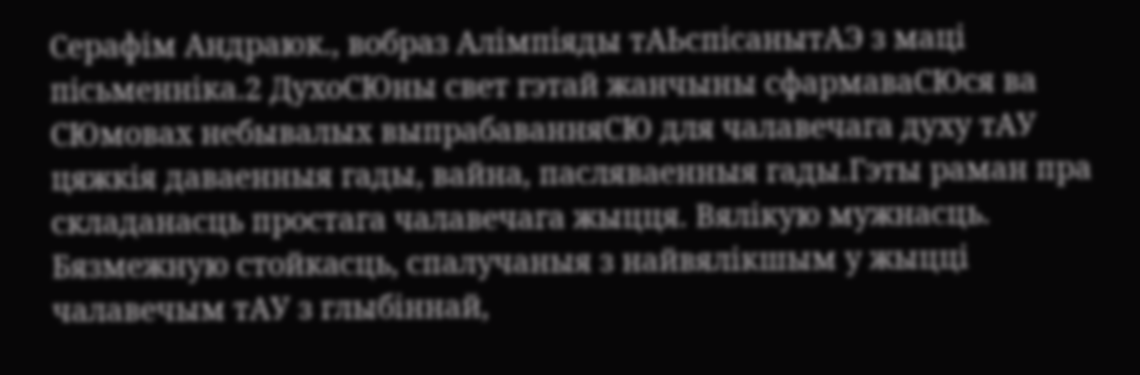Серафiм Андраюк., вобраз Алiмпiяды тАЬспiсанытАЭ з мацi пiсьменнiка.2 ДухоСЮны свет гэтай жанчыны сфармаваСЮся ва СЮмовах небывалых выпрабаванняСЮ для чалавечага духу тАУ цяжкiя даваенныя гады, вайна, пасляваенныя гады.Гэты раман пра складанасць простага чалавечага жыцця. Вялiкую мужнасць. Бязмежную стойкасць, спалучаныя з найвялiкшым у жыццi чалавечым тАУ з глыбiннай,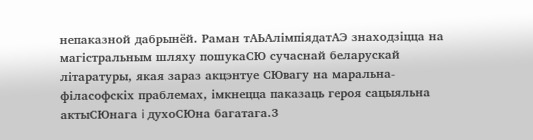непаказной дабрынёй. Раман тАЬАлiмпiядатАЭ знаходзiцца на магiстральным шляху пошукаСЮ сучаснай беларускай лiтаратуры, якая зараз акцэнтуе СЮвагу на маральна-фiласофскiх праблемах, iмкнецца паказаць героя сацыяльна актыСЮнага i духоСЮна багатага.3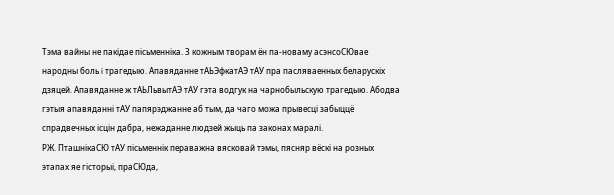Тэма вайны не пакiдае пiсьменнiка. З кожным творам ён па-новаму асэнсоСЮвае народны боль i трагедыю. Апавяданне тАЬЭфкатАЭ тАУ пра пасляваенных беларускiх дзяцей. Апавяданне ж тАЬЛьвытАЭ тАУ гэта водгук на чарнобыльскую трагедыю. Абодва гэтыя апавяданнi тАУ папярэджанне аб тым, да чаго можа прывесцi забыццё спрадвечных iсцiн дабра, нежаданне людзей жыць па законах маралi.
РЖ. ПташнiкаСЮ тАУ пiсьменнiк пераважна вясковай тэмы, пясняр вёскi на розных этапах яе гiсторыi, праСЮда,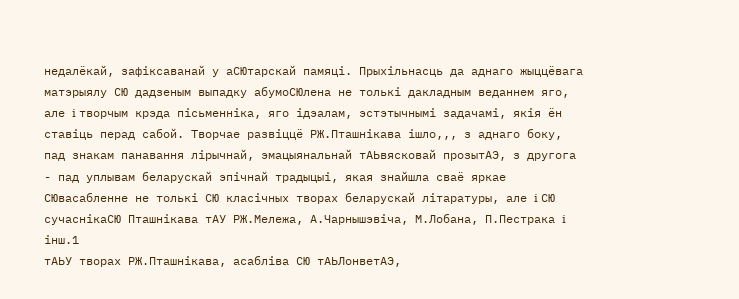недалёкай, зафiксаванай у аСЮтарскай памяцi. Прыхiльнасць да аднаго жыццёвага матэрыялу СЮ дадзеным выпадку абумоСЮлена не толькi дакладным веданнем яго, але i творчым крэда пiсьменнiка, яго iдэалам, эстэтычнымi задачамi, якiя ён ставiць перад сабой. Творчае развiццё РЖ.Пташнiкава iшло,,, з аднаго боку, пад знакам панавання лiрычнай, эмацыянальнай тАЬвясковай прозытАЭ, з другога - пад уплывам беларускай эпiчнай традыцыi, якая знайшла сваё яркае СЮвасабленне не толькi СЮ класiчных творах беларускай лiтаратуры, але i СЮ сучаснiкаСЮ Пташнiкава тАУ РЖ.Мележа, А.Чарнышэвiча, М.Лобана, П.Пестрака i iнш.1
тАЬУ творах РЖ.Пташнiкава, асаблiва СЮ тАЬЛонветАЭ,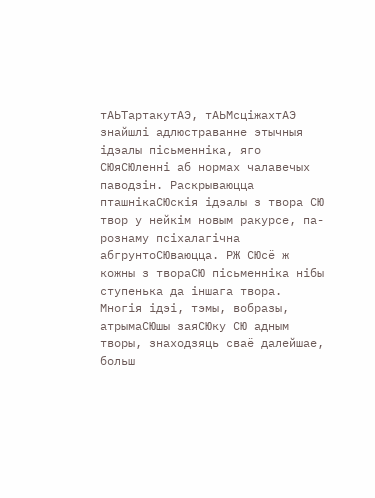тАЬТартакутАЭ, тАЬМсцiжахтАЭ знайшлi адлюстраванне этычныя iдэалы пiсьменнiка, яго СЮяСЮленнi аб нормах чалавечых паводзiн. Раскрываюцца пташнiкаСЮскiя iдэалы з твора СЮ твор у нейкiм новым ракурсе, па-рознаму псiхалагiчна абгрунтоСЮваюцца. РЖ СЮсё ж кожны з твораСЮ пiсьменнiка нiбы ступенька да iншага твора. Многiя iдэi, тэмы, вобразы, атрымаСЮшы заяСЮку СЮ адным творы, знаходзяць сваё далейшае, больш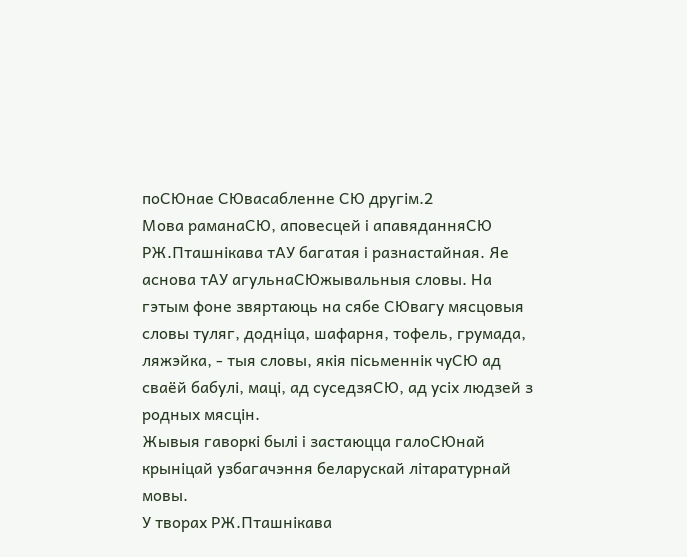поСЮнае СЮвасабленне СЮ другiм.2
Мова раманаСЮ, аповесцей i апавяданняСЮ РЖ.Пташнiкава тАУ багатая i разнастайная. Яе аснова тАУ агульнаСЮжывальныя словы. На гэтым фоне звяртаюць на сябе СЮвагу мясцовыя словы туляг, доднiца, шафарня, тофель, грумада, ляжэйка, - тыя словы, якiя пiсьменнiк чуСЮ ад сваёй бабулi, мацi, ад суседзяСЮ, ад усiх людзей з родных мясцiн.
Жывыя гаворкi былi i застаюцца галоСЮнай крынiцай узбагачэння беларускай лiтаратурнай мовы.
У творах РЖ.Пташнiкава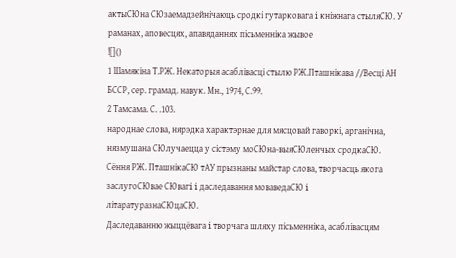актыСЮна СЮзаемадзейнiчаюць сродкi гутарковага i кнiжнага стыляСЮ. У раманах, аповесцях, апавяданнях пiсьменнiка жывое
![]()
1 Шамякiна Т.РЖ. Некаторыя асаблiвасцi стылю РЖ.Пташнiкава //Весцi АН БССР, сер. грамад. навук. Мн., 1974, С.99.
2 Тамсама. С. .103.
народнае слова, нярэдка характэрнае для мясцовай гаворкi, арганiчна, нязмушана СЮлучаецца у сiстэму моСЮна-выяСЮленчых сродкаСЮ.
Сёння РЖ. ПташнiкаСЮ тАУ прызнаны майстар слова, творчасць якога заслугоСЮвае СЮвагi i даследавання моваведаСЮ i лiтаратуразнаСЮцаСЮ.
Даследаванню жыццёвага i творчага шляху пiсьменнiка, асаблiвасцям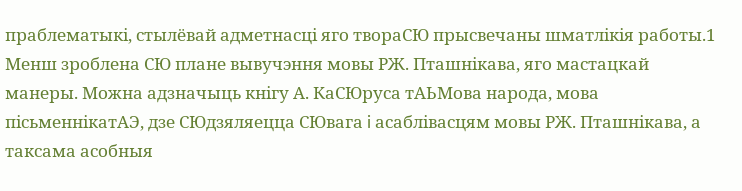праблематыкi, стылёвай адметнасцi яго твораСЮ прысвечаны шматлiкiя работы.1 Менш зроблена СЮ плане вывучэння мовы РЖ. Пташнiкава, яго мастацкай манеры. Можна адзначыць кнiгу А. КаСЮруса тАЬМова народа, мова пiсьменнiкатАЭ, дзе СЮдзяляецца СЮвага i асаблiвасцям мовы РЖ. Пташнiкава, а таксама асобныя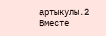артыкулы.2
Вместе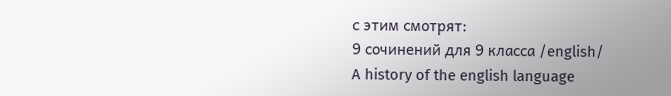с этим смотрят:
9 сочинений для 9 класса /english/
A history of the english language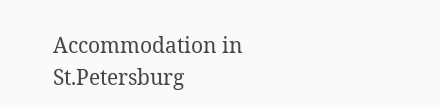Accommodation in St.Petersburg